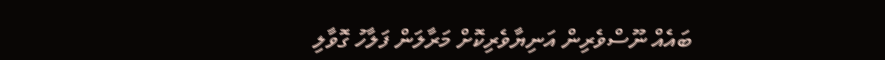ބައެއް ނޫސްވެރިން އަނިޔާވެރިކޮށް މަރާލަން ފަލާހު ގޮވާލި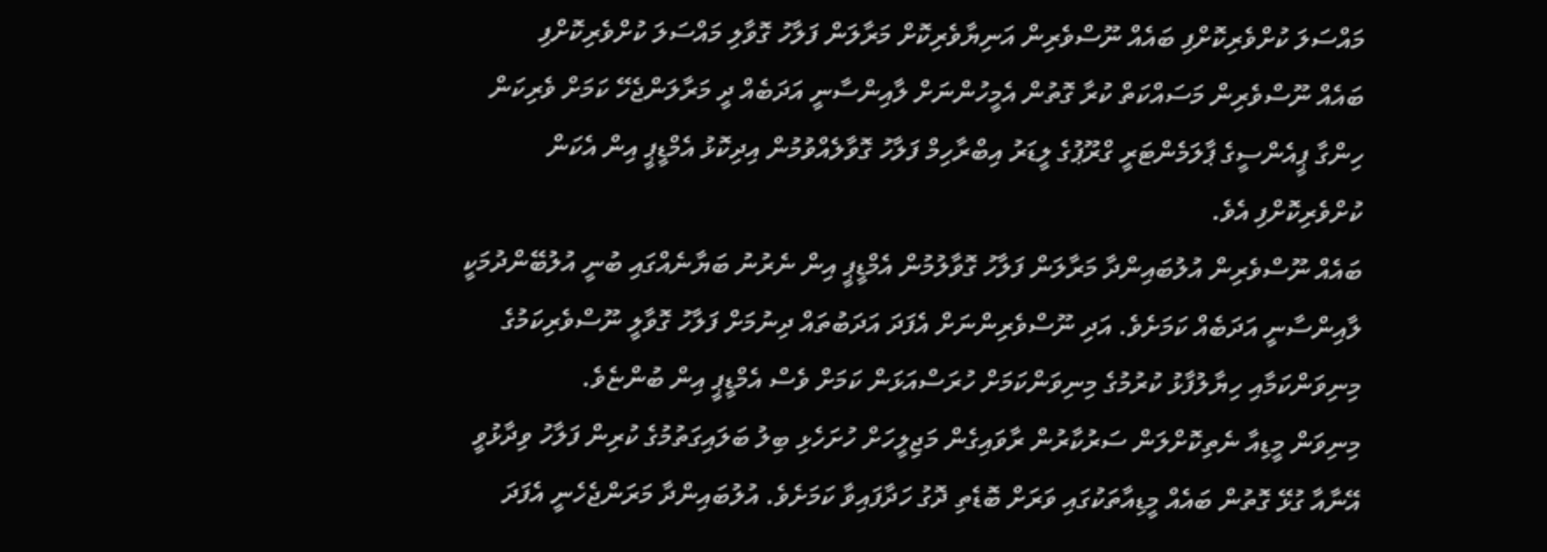މައްސަލަ ކުށްވެރިކޮށްފި ބައެއް ނޫސްވެރިން އަނިޔާވެރިކޮށް މަރާލަން ފަލާހު ގޮވާލި މައްސަލަ ކުށްވެރިކޮށްފި
ބައެއް ނޫސްވެރިން މަސައްކަތް ކުރާ ގޮތުން އެމީހުންނަށް ލާއިންސާނީ އަދަބެއް ދީ މަރާލަންޖެހޭ ކަމަށް ވެރިކަން ހިންގާ ޕީއެންސީގެ ޕާލަމެންޓަރީ ގްރޫޕުގެ ލީޑަރު އިބްރާހިމް ފަލާހު ގޮވާލެއްވުމުން އިދިކޮޅު އެމްޑީޕީ އިން އެކަން ކުށްވެރިކޮށްފި އެވެ.
ބައެއް ނޫސްވެރިން އުލުބައިންދާ މަރާލަން ފަލާހު ގޮވާލުމުން އެމްޑީޕީ އިން ނެރުނު ބަޔާނެއްގައި ބުނީ އުލުބޭންދުމަކީ ލާއިންސާނީ އަދަބެއް ކަމަށެވެ. އަދި ނޫސްވެރިންނަށް އެފަދަ އަދަބުތައް ދިނުމަށް ފަލާހު ގޮވާލީ ނޫސްވެރިކަމުގެ މިނިވަންކަމާއި ހިޔާލުފާޅު ކުރުމުގެ މިނިވަންކަމަށް ހުރަސްއަޅަން ކަމަށް ވެސް އެމްޑީޕީ އިން ބުންޏެވެ.
މިނިވަން މީޑިއާ ނެތިކޮށްލަން ސަރުކާރުން ރާވައިގެން މަޖިލީހަށް ހުށަހެޅި ބިލު ބަލައިގަތުމުގެ ކުރިން ފަލާހު ވިދާޅުވީ އޭނާއާ ގުޅޭ ގޮތުން ބައެއް މީޑިއާތަކުގައި ވަރަށް ބޮޑެތި ދޮގު ހަދާފައިވާ ކަމަށެވެ. އުލުބައިންދާ މަރަންޖެހެނީ އެފަދަ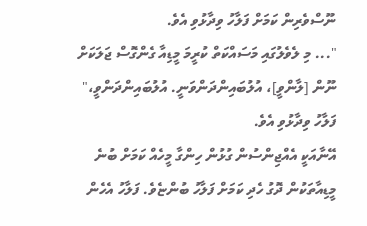ނޫސްވެރިން ކަމަށް ފަލާހު ވިދާޅުވި އެވެ.
"... މި ލެވެލުގައި މަސައްކަތް ކުރީމަ މީޑިއާ ގެންގޮސް ޖަލަކަށް ނޫން [ލާންވީ]، އުލުބައިންދަންވަނީ. އުލުބައިންދަންވީ،" ފަލާހު ވިދާޅުވި އެވެ.
އޭނާއަކީ އެއްޖިންސުން ގުޅުން ހިންގާ މީހެއް ކަމަށް ބުނެ މީޑިއާތަކުން ދޮގު ހެދި ކަމަށް ފަލާހު ބުންޏެވެ. ފަލާހު އެހެން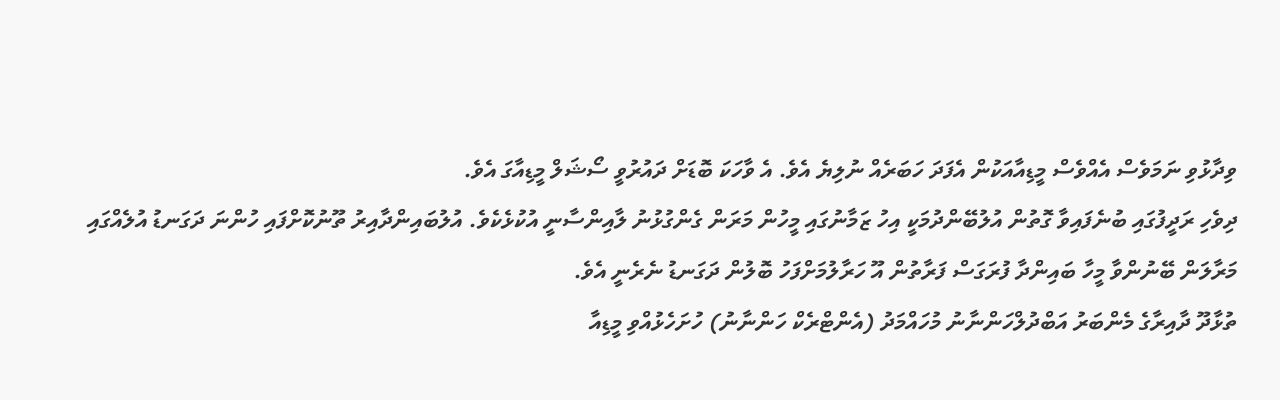ވިދާޅުވި ނަމަވެސް އެއްވެސް މީޑިއާއަކުން އެފަދަ ހަބަރެއް ނުލިޔެ އެވެ. އެ ވާހަކަ ބޮޑަށް ދައުރުވީ ސޯޝަލް މީޑިއާގަ އެވެ.
ދިވެހި ރަދީފުގައި ބުނެފައިވާ ގޮތުން އުލުބޭންދުމަކީ އިހު ޒަމާނުގައި މީހުން މަރަން ގެންގުޅުނު ލާއިންސާނީ އުކުޅެކެވެ. އުލުބައިންދާއިރު ތޫނުކޮށްފައި ހުންނަ ދަގަނޑު އުލެއްގައި މަރާލަން ބޭނުންވާ މީހާ ބައިންދާ ފުރަގަސް ފަރާތުން އޫ ހަރާލުމަށްފަހު ބޮލުން ދަގަނޑު ނެރެނީ އެވެ.
ތުޅާދޫ ދާއިރާގެ މެންބަރު އަބްދުލްހަންނާނު މުހައްމަދު (އެންޓްރެކް ހަންނާނު) ހުށަހެޅުއްވި މީޑިއާ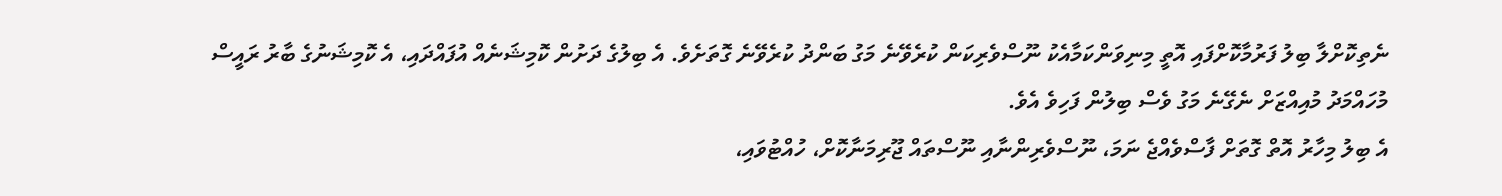ނެތިކޮށްލާ ބިލު ފަރުމާކޮށްފައި އޮތީ މިނިވަންކަމާއެކު ނޫސްވެރިކަން ކުރެވޭނެ މަގު ބަންދު ކުރެވޭނެ ގޮތަށެވެ. އެ ބިލުގެ ދަށުން ކޮމިޝަނެއް އުފައްދައި، އެ ކޮމިޝަނުގެ ބާރު ރައީސް މުހައްމަދު މުއިއްޒަށް ނެގޭނެ މަގު ވެސް ބިލުން ފަހިވެ އެވެ.
އެ ބިލު މިހާރު އޮތް ގޮތަށް ފާސްވެއްޖެ ނަމަ، ނޫސްވެރިންނާއި ނޫސްތައް ޖޫރިމަނާކޮށް، ހުއްޓުވައި،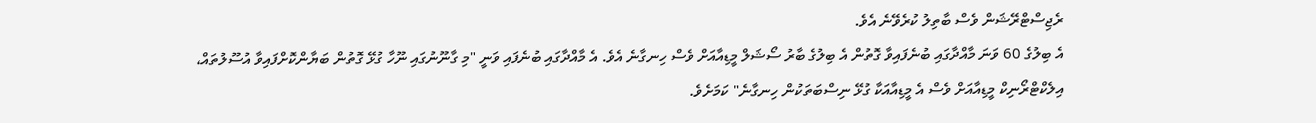ރެޖިސްޓްރޭޝަން ވެސް ބާތިލު ކުރެވޭނެ އެވެ.
އެ ބިލުގެ 60 ވަނަ މާއްދާގައި ބުނެފައިވާ ގޮތުން އެ ބިލުގެ ބާރު ސޯޝަލް މީޑިއާއަށް ވެސް ހިނގާނެ އެވެ. އެ މާއްދާގައި ބުނެފައި ވަނީ "މި ގާނޫނުގައި ނޫހާ ގުޅޭ ގޮތުން ބަޔާންކޮށްފައިވާ އުސޫލުތައް، އިލެކްޓްރޯނިކް މީޑިއާއަށް ވެސް އެ މީޑިއާއަކާ ގުޅޭ ނިސްބަތަކުން ހިނގާނެ" ކަމަށެވެ.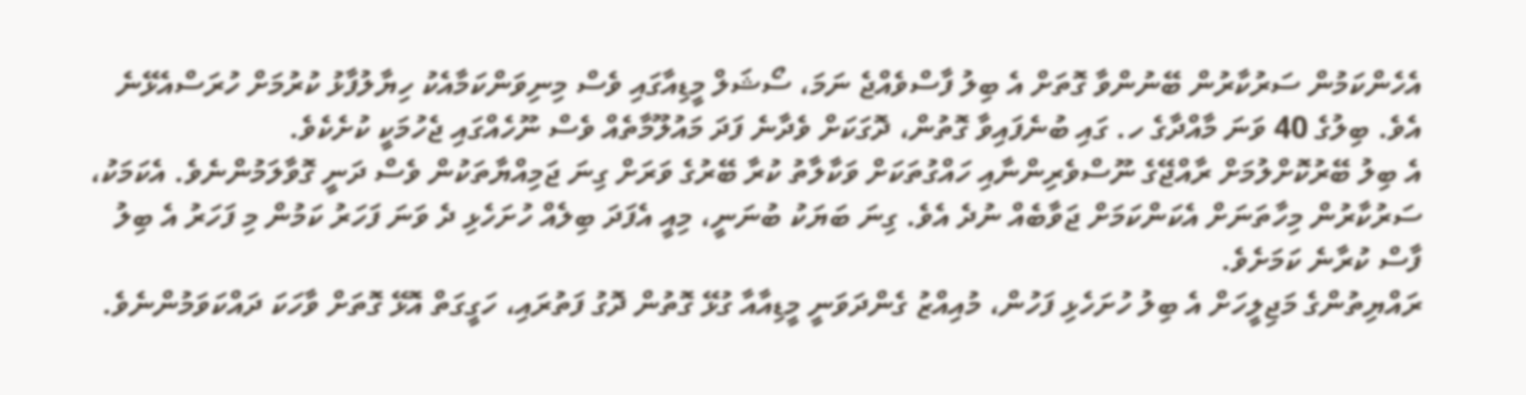އެހެންކަމުން ސަރުކާރުން ބޭނުންވާ ގޮތަށް އެ ބިލު ފާސްވެއްޖެ ނަމަ، ސޯޝަލް މީޑިއާގައި ވެސް މިނިވަންކަމާއެކު ހިޔާލުފާޅު ކުރުމަށް ހުރަސްއެޅޭނެ އެވެ. ބިލުގެ 40 ވަނަ މާއްދާގެ ހ. ގައި ބުނެފައިވާ ގޮތުން، ދޮގަކަށް ވެދާނެ ފަދަ މައުލޫމާތެއް ވެސް ނޫހެއްގައި ޖެހުމަކީ ކުށެކެވެ.
އެ ބިލު ބޭރުކޮށްލުމަށް ރާއްޖޭގެ ނޫސްވެރިންނާއި ހައްގުތަކަށް ވަކާލާތު ކުރާ ބޭރުގެ ވަރަށް ގިނަ ޖަމިއްޔާތަކުން ވެސް ދަނީ ގޮވާލަމުންނެވެ. އެކަމަކު، ސަރުކާރުން މިހާތަނަށް އެކަންކަމަށް ޖަވާބެއް ނުދެ އެވެ. ގިނަ ބަޔަކު ބުނަނީ، މިއީ އެފަދަ ބިލެއް ހުށަހެޅި ދެ ވަނަ ފަހަރު ކަމުން މި ފަހަރު އެ ބިލު ފާސް ކުރާނެ ކަމަށެވެ.
ރައްޔިތުންގެ މަޖިލީހަށް އެ ބިލު ހުށަހެޅި ފަހުން، މުއިއްޒު ގެންދަވަނީ މީޑިއާއާ ގުޅޭ ގޮތުން ދޮގު ފަތުރައި، ހަގީގަތް އޮޅޭ ގޮތަށް ވާހަކަ ދައްކަވަމުންނެވެ.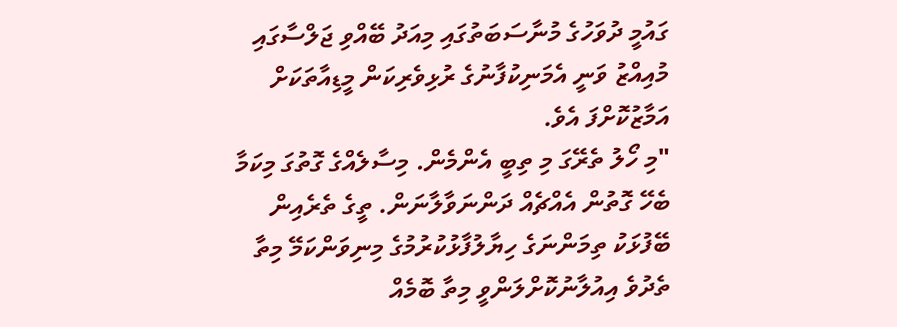ގައުމީ ދުވަހުގެ މުނާސަބަތުގައި މިއަދު ބޭއްވި ޖަލްސާގައި މުއިއްޒު ވަނީ އެމަނިކުފާނުގެ ރުޅިވެރިކަން މީޑިއާތަކަށް އަމާޒުކޮށްފަ އެވެ.
"މި ހޯލު ތެރޭގަ މި ތިބީ އެންމެން. މިސާލެއްގެ ގޮތުގަ މިކަމާ ބެހޭ ގޮތުން އެއްޗެއް ދަންނަވާލާނަން. ތީގެ ތެރެއިން ބޭފުޅަކު ތިމަންނަގެ ހިޔާލުފާޅުކުރުމުގެ މިނިވަންކަމޭ މިތާ ތެދުވެ އިއުލާނުކޮށްލަންވީ މިތާ ބޮމެއް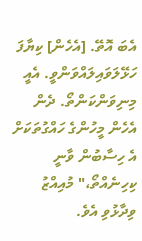އެބަ އޮތޭ. [އެހެން] ކިޔާފަ ހަޅޭލަވައިލައްވަންވީ. އެއީ މިނިވަންކަންތޯ. ދެން އެހެން މީހުންގެ ހައްގުތަކަށް އެ ހިސާބުން ވާނީ ކިހިނެއްތޯ،" މުއިއްޒު ވިދާޅުވި އެވެ.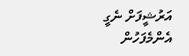އަރުޝީފަށް ނެގީ
އެންމެފަހުން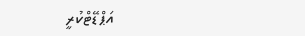އަޕްޑޭޓްކުރީ